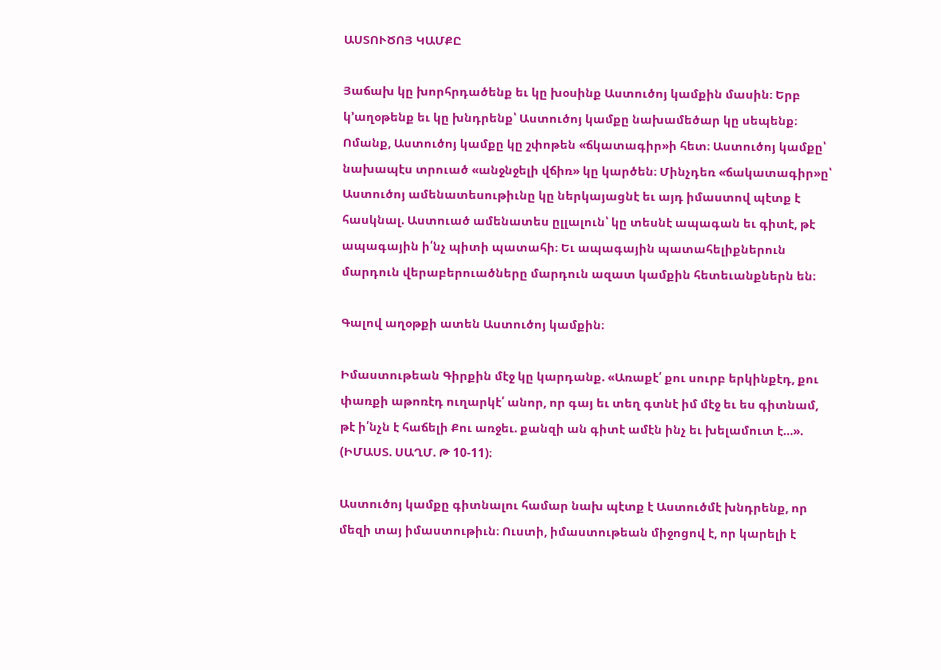ԱՍՏՈՒԾՈՅ ԿԱՄՔԸ

Յաճախ կը խորհրդածենք եւ կը խօսինք Աստուծոյ կամքին մասին։ Երբ կ՚աղօթենք եւ կը խնդրենք՝ Աստուծոյ կամքը նախամեծար կը սեպենք։ Ոմանք, Աստուծոյ կամքը կը շփոթեն «ճկատագիր»ի հետ։ Աստուծոյ կամքը՝ նախապէս տրուած «անջնջելի վճիռ» կը կարծեն։ Մինչդեռ «ճակատագիր»ը՝ Աստուծոյ ամենատեսութիւնը կը ներկայացնէ եւ այդ իմաստով պէտք է հասկնալ. Աստուած ամենատես ըլլալուն՝ կը տեսնէ ապագան եւ գիտէ, թէ ապագային ի՛նչ պիտի պատահի։ Եւ ապագային պատահելիքներուն մարդուն վերաբերուածները մարդուն ազատ կամքին հետեւանքներն են։

Գալով աղօթքի ատեն Աստուծոյ կամքին։

Իմաստութեան Գիրքին մէջ կը կարդանք. «Առաքէ՛ քու սուրբ երկինքէդ, քու փառքի աթոռէդ ուղարկէ՛ անոր, որ գայ եւ տեղ գտնէ իմ մէջ եւ ես գիտնամ, թէ ի՛նչն է հաճելի Քու առջեւ. քանզի ան գիտէ ամէն ինչ եւ խելամուտ է…». (ԻՄԱՍՏ. ՍԱՂՄ. Թ 10-11)։

Աստուծոյ կամքը գիտնալու համար նախ պէտք է Աստուծմէ խնդրենք, որ մեզի տայ իմաստութիւն։ Ուստի, իմաստութեան միջոցով է, որ կարելի է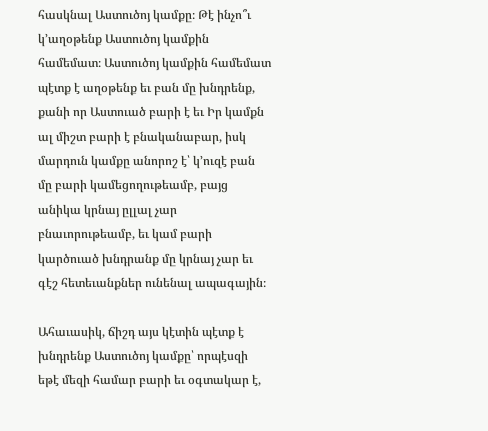հասկնալ Աստուծոյ կամքը։ Թէ ինչո՞ւ կ՚աղօթենք Աստուծոյ կամքին համեմատ։ Աստուծոյ կամքին համեմատ պէտք է աղօթենք եւ բան մը խնդրենք, քանի որ Աստուած բարի է եւ Իր կամքն ալ միշտ բարի է բնականաբար, իսկ մարդուն կամքը անորոշ է՝ կ՚ուզէ բան մը բարի կամեցողութեամբ, բայց անիկա կրնայ ըլլալ չար բնաւորութեամբ, եւ կամ բարի կարծուած խնդրանք մը կրնայ չար եւ գէշ հետեւանքներ ունենալ ապագային։

Ահաւասիկ, ճիշդ այս կէտին պէտք է խնդրենք Աստուծոյ կամքը՝ որպէսզի եթէ մեզի համար բարի եւ օգտակար է,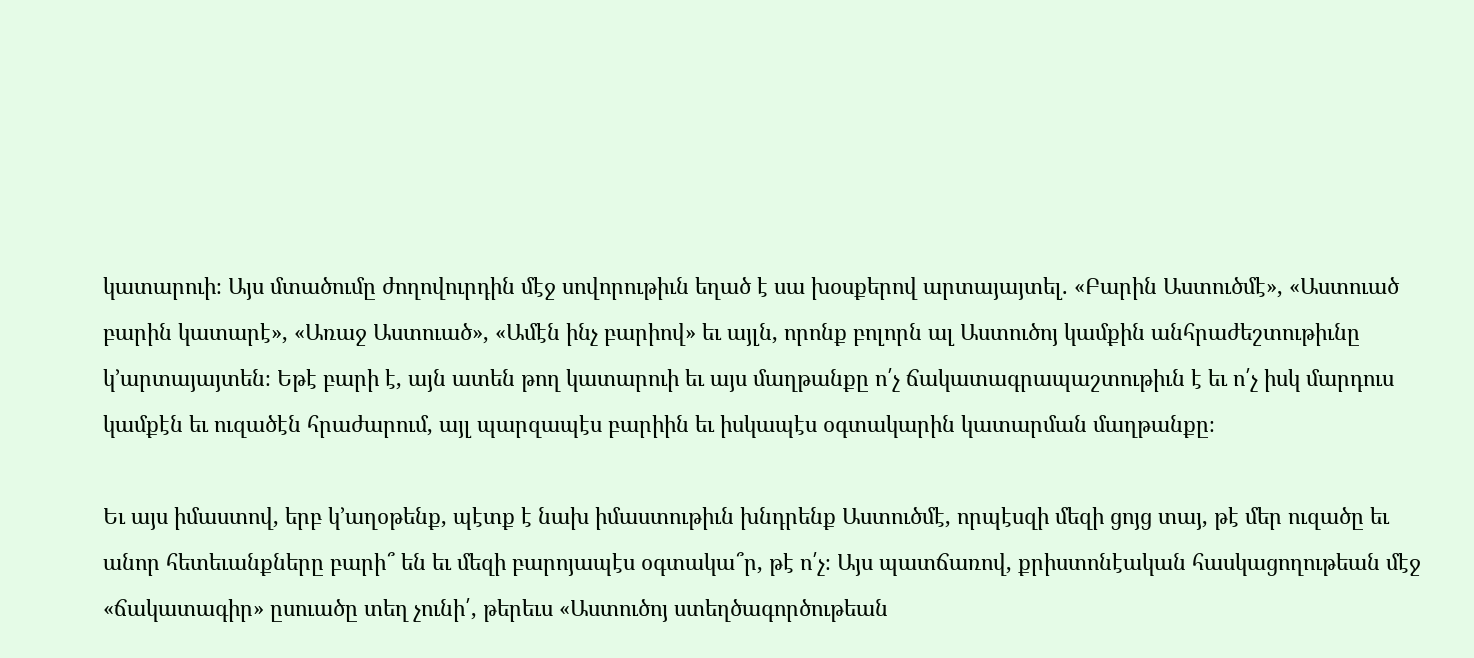կատարուի։ Այս մտածումը ժողովուրդին մէջ սովորութիւն եղած է սա խօսքերով արտայայտել. «Բարին Աստուծմէ», «Աստուած բարին կատարէ», «Առաջ Աստուած», «Ամէն ինչ բարիով» եւ այլն, որոնք բոլորն ալ Աստուծոյ կամքին անհրաժեշտութիւնը կ՚արտայայտեն։ Եթէ բարի է, այն ատեն թող կատարուի եւ այս մաղթանքը ո՛չ ճակատագրապաշտութիւն է եւ ո՛չ իսկ մարդուս կամքէն եւ ուզածէն հրաժարում, այլ պարզապէս բարիին եւ իսկապէս օգտակարին կատարման մաղթանքը։

Եւ այս իմաստով, երբ կ՚աղօթենք, պէտք է նախ իմաստութիւն խնդրենք Աստուծմէ, որպէսզի մեզի ցոյց տայ, թէ մեր ուզածը եւ անոր հետեւանքները բարի՞ են եւ մեզի բարոյապէս օգտակա՞ր, թէ ո՛չ։ Այս պատճառով, քրիստոնէական հասկացողութեան մէջ «ճակատագիր» ըսուածը տեղ չունի՛, թերեւս «Աստուծոյ ստեղծագործութեան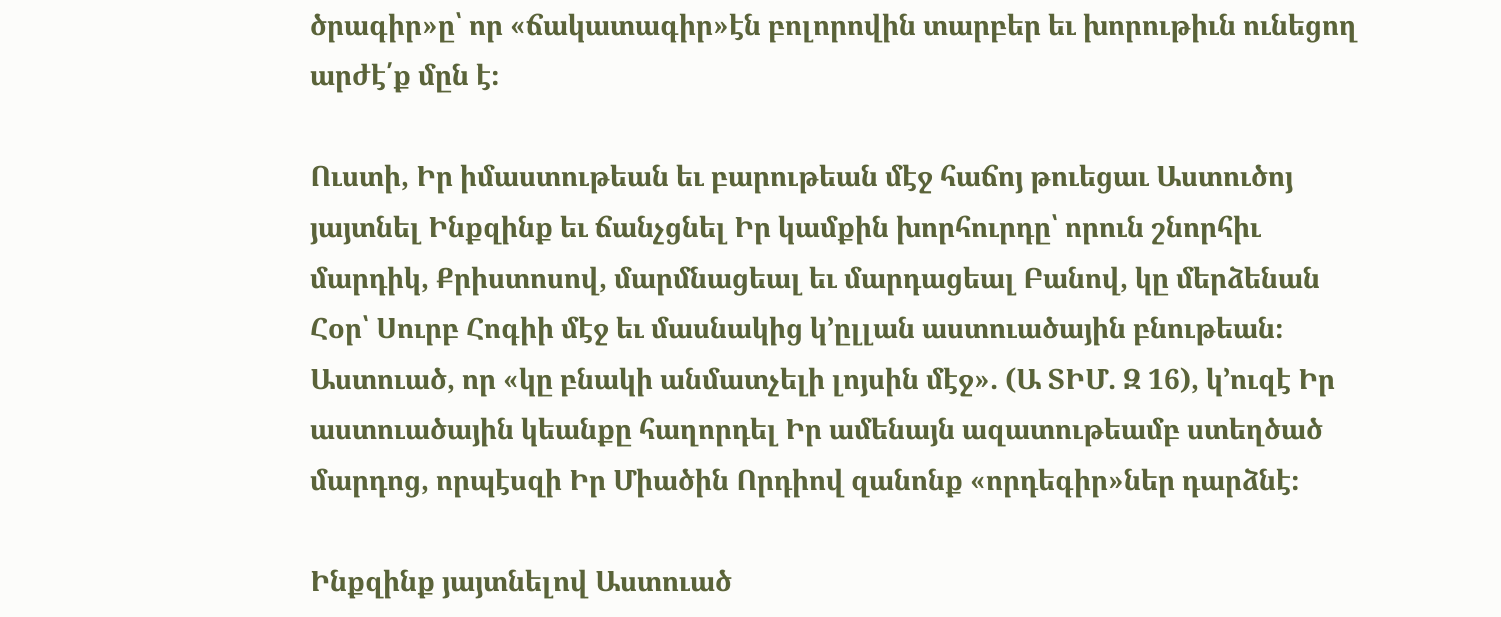ծրագիր»ը՝ որ «ճակատագիր»էն բոլորովին տարբեր եւ խորութիւն ունեցող արժէ՛ք մըն է։

Ուստի, Իր իմաստութեան եւ բարութեան մէջ հաճոյ թուեցաւ Աստուծոյ յայտնել Ինքզինք եւ ճանչցնել Իր կամքին խորհուրդը՝ որուն շնորհիւ մարդիկ, Քրիստոսով, մարմնացեալ եւ մարդացեալ Բանով, կը մերձենան Հօր՝ Սուրբ Հոգիի մէջ եւ մասնակից կ՚ըլլան աստուածային բնութեան։ Աստուած, որ «կը բնակի անմատչելի լոյսին մէջ». (Ա ՏԻՄ. Զ 16), կ՚ուզէ Իր աստուածային կեանքը հաղորդել Իր ամենայն ազատութեամբ ստեղծած մարդոց, որպէսզի Իր Միածին Որդիով զանոնք «որդեգիր»ներ դարձնէ։

Ինքզինք յայտնելով Աստուած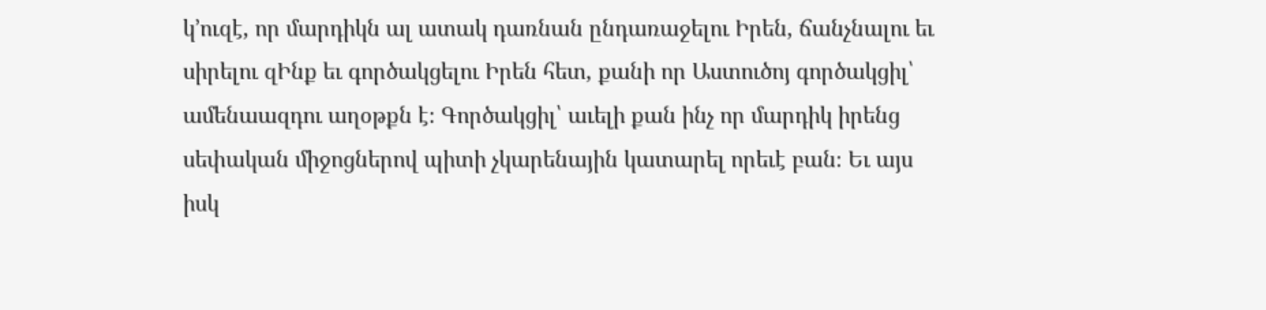կ՚ուզէ, որ մարդիկն ալ ատակ դառնան ընդառաջելու Իրեն, ճանչնալու եւ սիրելու զԻնք եւ գործակցելու Իրեն հետ, քանի որ Աստուծոյ գործակցիլ՝ ամենաազդու աղօթքն է։ Գործակցիլ՝ աւելի քան ինչ որ մարդիկ իրենց սեփական միջոցներով պիտի չկարենային կատարել որեւէ բան։ Եւ այս իսկ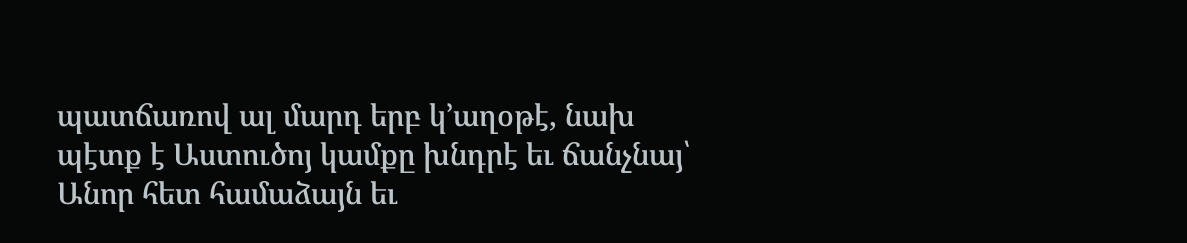պատճառով ալ մարդ երբ կ՚աղօթէ, նախ պէտք է Աստուծոյ կամքը խնդրէ եւ ճանչնայ՝ Անոր հետ համաձայն եւ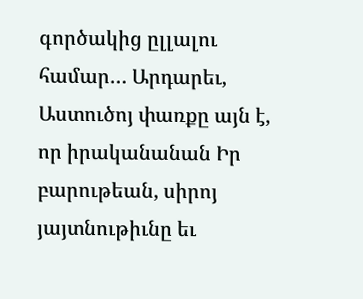գործակից ըլլալու համար… Արդարեւ, Աստուծոյ փառքը այն է, որ իրականանան Իր բարութեան, սիրոյ յայտնութիւնը եւ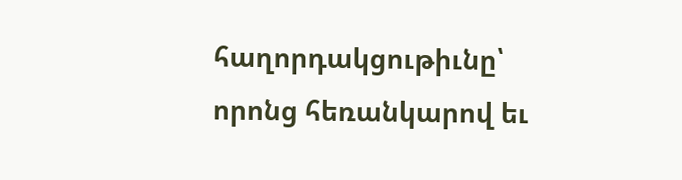հաղորդակցութիւնը՝ որոնց հեռանկարով եւ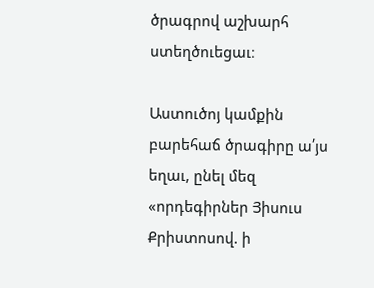ծրագրով աշխարհ ստեղծուեցաւ։

Աստուծոյ կամքին բարեհաճ ծրագիրը ա՛յս եղաւ, ընել մեզ «որդեգիրներ Յիսուս Քրիստոսով. ի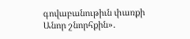գովաբանութիւն փառքի Անոր շնորհքին».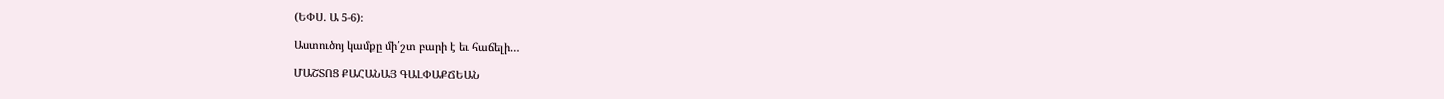(ԵՓՍ. Ա 5-6)։

Աստուծոյ կամքը մի՛շտ բարի է եւ հաճելի…

ՄԱՇՏՈՑ ՔԱՀԱՆԱՅ ԳԱԼՓԱՔՃԵԱՆ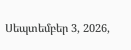Սեպտեմբեր 3, 2026,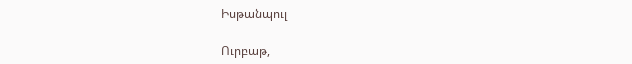Իսթանպուլ

Ուրբաթ,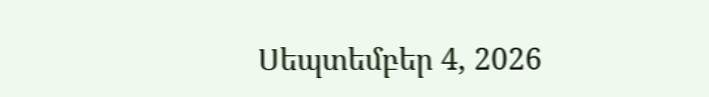Սեպտեմբեր 4, 2026